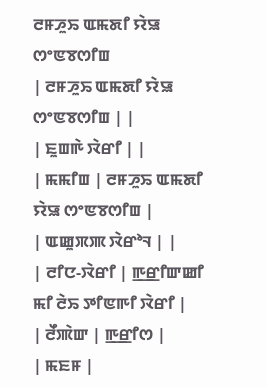ꯂꯝꯍꯨꯢ ꯑꯃꯗꯤ ꯌꯥꯎ ꯁꯦꯟꯕꯁꯤꯡ
| ꯂꯝꯍꯨꯢ ꯑꯃꯗꯤ ꯌꯥꯎ ꯁꯦꯟꯕꯁꯤꯡ | |
| ꯐꯨꯡꯒꯥ ꯋꯥꯔꯤ | |
| ꯃꯃꯤꯡ | ꯂꯝꯍꯨꯢ ꯑꯃꯗꯤ ꯌꯥꯎ ꯁꯦꯟꯕꯁꯤꯡ |
| ꯑꯀꯨꯞꯄ ꯋꯥꯔꯣꯜ | |
| ꯂꯤꯅ-ꯋꯥꯔꯤ | ꯒ꯭ꯔꯤꯛꯀꯤ ꯃꯤ ꯂꯥꯢ ꯇꯤꯟꯒꯤ ꯋꯥꯔꯤ |
| ꯂꯩꯄꯥꯛ | ꯒ꯭ꯔꯤꯁ |
| ꯃꯐꯝ |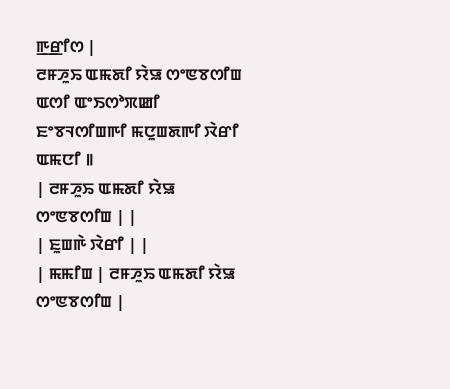ꯒ꯭ꯔꯤꯁ |
ꯂꯝꯍꯨꯢ ꯑꯃꯗꯤ ꯌꯥꯎ ꯁꯦꯟꯕꯁꯤꯡ ꯑꯁꯤ ꯑꯦꯏꯁꯣꯞꯀꯤ ꯐꯦꯕꯜꯁꯤꯡꯒꯤ ꯃꯅꯨꯡꯗꯒꯤ ꯋꯥꯔꯤ ꯑꯃꯅꯤ ꯫
| ꯂꯝꯍꯨꯢ ꯑꯃꯗꯤ ꯌꯥꯎ ꯁꯦꯟꯕꯁꯤꯡ | |
| ꯐꯨꯡꯒꯥ ꯋꯥꯔꯤ | |
| ꯃꯃꯤꯡ | ꯂꯝꯍꯨꯢ ꯑꯃꯗꯤ ꯌꯥꯎ ꯁꯦꯟꯕꯁꯤꯡ |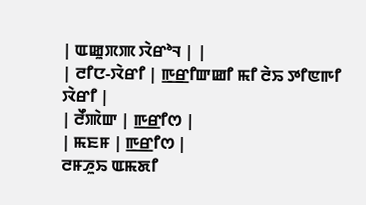| ꯑꯀꯨꯞꯄ ꯋꯥꯔꯣꯜ | |
| ꯂꯤꯅ-ꯋꯥꯔꯤ | ꯒ꯭ꯔꯤꯛꯀꯤ ꯃꯤ ꯂꯥꯢ ꯇꯤꯟꯒꯤ ꯋꯥꯔꯤ |
| ꯂꯩꯄꯥꯛ | ꯒ꯭ꯔꯤꯁ |
| ꯃꯐꯝ | ꯒ꯭ꯔꯤꯁ |
ꯂꯝꯍꯨꯢ ꯑꯃꯗꯤ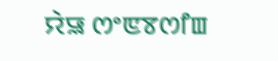ꯌꯥꯎ ꯁꯦꯟꯕꯁꯤꯡ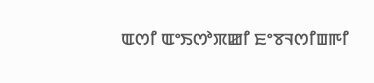ꯑꯁꯤ ꯑꯦꯏꯁꯣꯞꯀꯤ ꯐꯦꯕꯜꯁꯤꯡꯒꯤ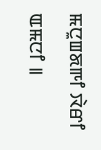ꯃꯅꯨꯡꯗꯒꯤ ꯋꯥꯔꯤ ꯑꯃꯅꯤ ꯫